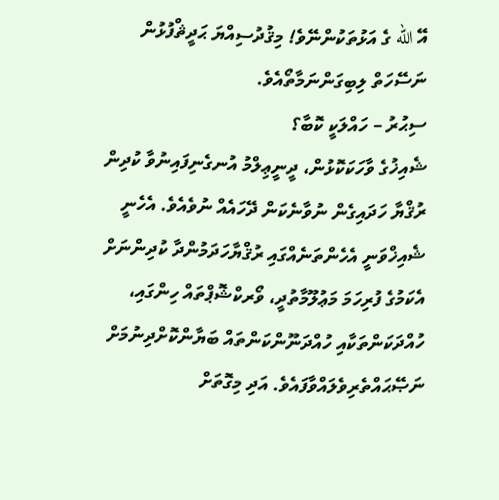އޭ الله ގެ އަޅުތަކުންނޭވެ! މިޤުދުސިއްޔަ ޙަދީޘްފުޅުން ނަސޭހަތް ލިބިގަންނަމާތޯއެވެ.
ސިޙުރު – ހައްލަކީ ކޮބާ؟
ޝެއިޚުގެ ވާހަކަކޮޅުން، ދީނީޢިލްމު އުނގެނިފައިނުވާ ކުދިން ރުޤްޔާ ހަދައިގެން ނުވާނެކަން ދޭހައެއް ނުވެއެވެ. އެހެނީ ޝެއިޚްވަނީ އެހެންތަނެއްގައި ރުޤްޔާހަދަމުންދާ ކުދިންނަށް އެކަމުގެ ފުރިހަމަ މަޢުލޫމާތުދީ، ވޯރކްޝޮޕްތައް ހިންގައި، ހުއްދަކަންތަކާއި ހުއްދަނޫންކަންތައް ބަޔާންކޮށްދިނުމަށް ނަޞޭޙައްތެރިވެލައްވާފައެވެ. އަދި މިގޮތަށް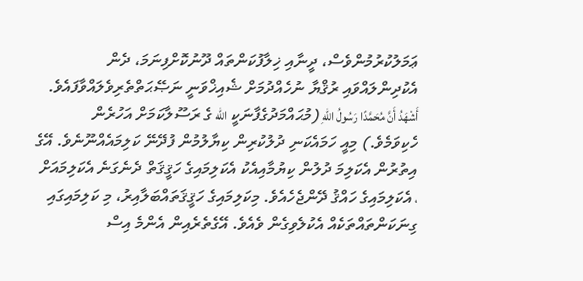ޢަމަލުކުރުމުންވެސް، ދީނާއި ޚިލާފުކަންތައް ދޫނުކޮށްފިނަމަ، ދެން އެކުދިންލައްވައި ރުޤްޔާ ނުހެއްދުމަށް ޝެއިޚްވަނީ ނަޞޭޙަތްތެރިވެލައްވާފައެވެ.
أَشْهَدُ أَنَّ مُحَمَّدًا رَسُولُ اللهِ (މުޙައްމަދުގެފާނަކީ الله ގެ ރަސޫލާކަމަށް އަހުރެން ހެކިވަމެވެ.) މިއީ ހަމައެކަނި ދުލުކުރިން ކިޔާލުމުން ފުދޭނޭ ކަލިމައެއްނޫނެވެ. އޭގެ އިތުރުން އެކަލިމަ ދުލުން ކިޔުމާއިއެކު އެކަލިމައިގެ ހަޤީޤަތް ދެނެގަނެ އެކަލިމައަށް ، އެކަލިމައިގެ ހައްޤު ދޭންޖެހެއެވެ. މިކަލިމައިގެ ހަޤީޤަތައްބަލާއިރު، މި ކަލިމައިގައި ގިނަކަންތައްތަކެއް އެކުލެވިގެން ވެއެވެ. އޭގެތެރެއިން އެންމެ އިސް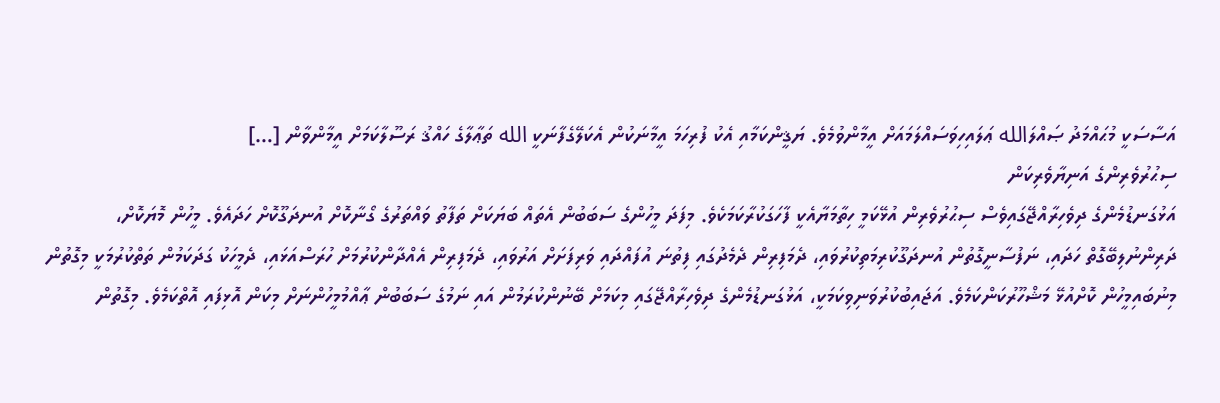އަސާސަކީ މުޙައްމަދު ޞައްލަالله ޢަލައިހިވަސައްލަމައަށް އީމާންވުމެވެ. ޔަޤީންކަމާއި އެކު ފުރިހަމަ އީމާނަކުން އެކަލޭގެފާނަކީ الله ތަޢާލާގެ ހައްޤު ރަސޫލާކަމަށް އީމާންވާން […]
ސިޙުރުވެރިންގެ އަނިޔާވެރިކަން
އަޅުގަނޑުމެންގެ ދިވެހިރާއްޖޭގައިވެސް ސިޙުރުވެރިން އުޅޭކަމީ ހިތާމަޔާއެކީ ފާހަގަކުރާކަމަކެވެ. މިފަދަ މީހުންގެ ސަބަބުން އެތައް ބަޔަކަށް ތަފާތު ވައްތަރުގެ ގޯނާކޮށް އުނދަގޫކޮށް ހަދައެވެ. މީހުން މޮޔަކޮށް، ދަރިންނުލިބޭގޮތް ހަދައި، ނަފުސާނީގޮތުން އުނދަގޫކުރިމަތިކުރުވައި، ދެމަފިރިން ދެމެދުގައި ފިތުނަ އުފައްދައި ވަރިފަށަށް އަރުވައި، ދެމަފިރިން އެއްދާންކުރުމަށް ހުރަސްއަޅައި، ދެމީހަކު ގަދަކަމުން ތަތްކުރުމަކީ މިގޮތުން މިނުބައިމީހުން ކޮށްއުޅޭ މަޝްހޫރުކަންކަމެވެ. އަޖައިބުކުރުވަނިވިކަމަކީ، އަޅުގަނޑުމެންގެ ދިވެހިރާއްޖޭގައި މިކަމަށް ބޭނުންކުރަމުން އައި ނަމުގެ ސަބަބުން ޢާއްމުމީހުންނަށް މިކަން އޮޅިފައި އޮތްކަމެވެ. މިގޮތުން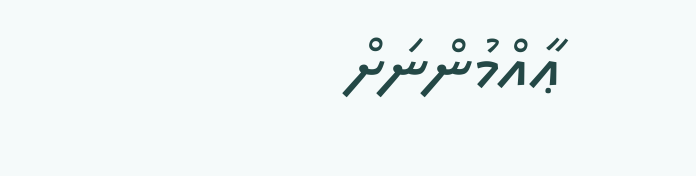ޢާއްމުންނަށް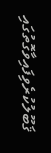ޤަބޫލުކުރެވިފައިވާގޮތުގައި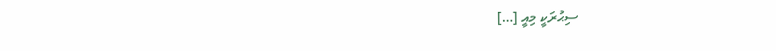ސިޙުރަކީ މިއީ […]